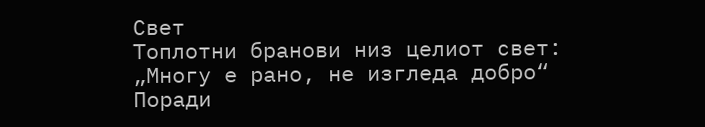Свет
Топлотни бранови низ целиот свет: „Многу е рано, не изгледа добро“
Поради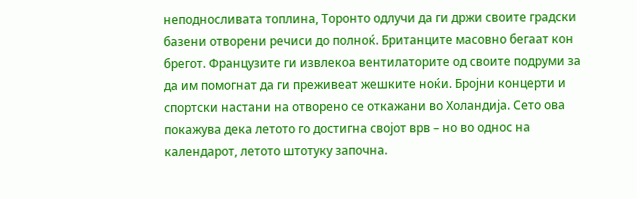неподносливата топлина, Торонто одлучи да ги држи своите градски базени отворени речиси до полноќ. Британците масовно бегаат кон брегот. Французите ги извлекоа вентилаторите од своите подруми за да им помогнат да ги преживеат жешките ноќи. Бројни концерти и спортски настани на отворено се откажани во Холандија. Сето ова покажува дека летото го достигна својот врв – но во однос на календарот, летото штотуку започна.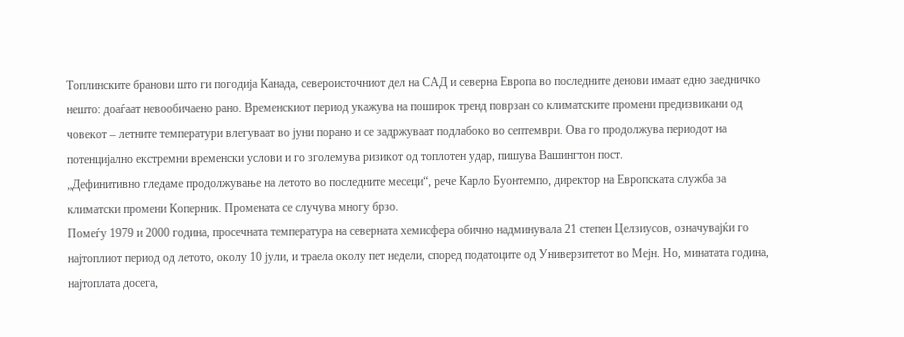Топлинските бранови што ги погодија Канада, североисточниот дел на САД и северна Европа во последните денови имаат едно заедничко нешто: доаѓаат невообичаено рано. Временскиот период укажува на поширок тренд поврзан со климатските промени предизвикани од човекот – летните температури влегуваат во јуни порано и се задржуваат подлабоко во септември. Ова го продолжува периодот на потенцијално екстремни временски услови и го зголемува ризикот од топлотен удар, пишува Вашингтон пост.
„Дефинитивно гледаме продолжување на летото во последните месеци“, рече Карло Буонтемпо, директор на Европската служба за климатски промени Коперник. Промената се случува многу брзо.
Помеѓу 1979 и 2000 година, просечната температура на северната хемисфера обично надминувала 21 степен Целзиусов, означувајќи го најтоплиот период од летото, околу 10 јули, и траела околу пет недели, според податоците од Универзитетот во Мејн. Но, минатата година, најтоплата досега,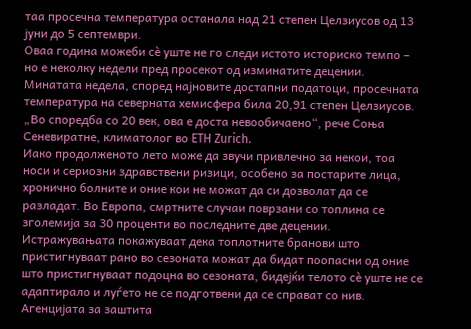таа просечна температура останала над 21 степен Целзиусов од 13 јуни до 5 септември.
Оваа година можеби сè уште не го следи истото историско темпо – но е неколку недели пред просекот од изминатите децении. Минатата недела, според најновите достапни податоци, просечната температура на северната хемисфера била 20,91 степен Целзиусов. „Во споредба со 20 век, ова е доста невообичаено“, рече Соња Сеневиратне, климатолог во ETH Zurich.
Иако продолженото лето може да звучи привлечно за некои, тоа носи и сериозни здравствени ризици, особено за постарите лица, хронично болните и оние кои не можат да си дозволат да се разладат. Во Европа, смртните случаи поврзани со топлина се зголемија за 30 проценти во последните две децении.
Истражувањата покажуваат дека топлотните бранови што пристигнуваат рано во сезоната можат да бидат поопасни од оние што пристигнуваат подоцна во сезоната, бидејќи телото сè уште не се адаптирало и луѓето не се подготвени да се справат со нив.
Агенцијата за заштита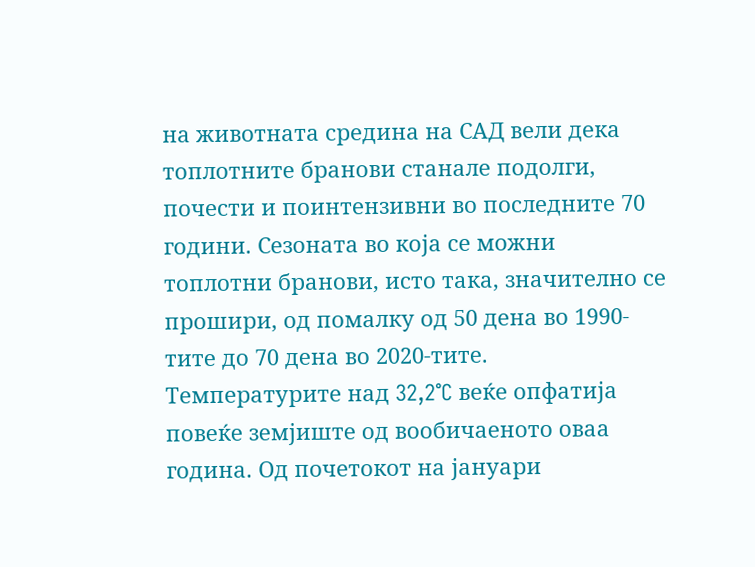на животната средина на САД вели дека топлотните бранови станале подолги, почести и поинтензивни во последните 70 години. Сезоната во која се можни топлотни бранови, исто така, значително се прошири, од помалку од 50 дена во 1990-тите до 70 дена во 2020-тите.
Температурите над 32,2°C веќе опфатија повеќе земјиште од вообичаеното оваа година. Од почетокот на јануари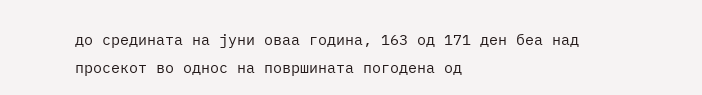до средината на јуни оваа година, 163 од 171 ден беа над просекот во однос на површината погодена од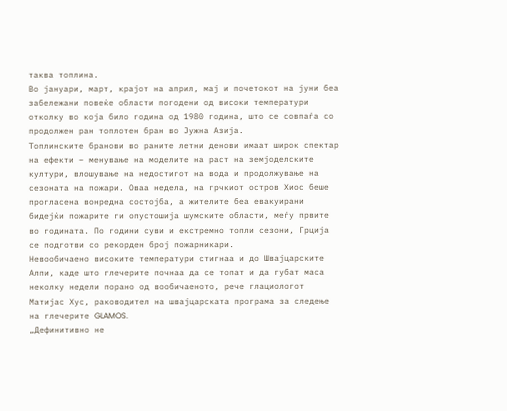таква топлина.
Во јануари, март, крајот на април, мај и почетокот на јуни беа забележани повеќе области погодени од високи температури отколку во која било година од 1980 година, што се совпаѓа со продолжен ран топлотен бран во Јужна Азија.
Топлинските бранови во раните летни денови имаат широк спектар на ефекти – менување на моделите на раст на земјоделските култури, влошување на недостигот на вода и продолжување на сезоната на пожари. Оваа недела, на грчкиот остров Хиос беше прогласена вонредна состојба, а жителите беа евакуирани бидејќи пожарите ги опустошија шумските области, меѓу првите во годината. По години суви и екстремно топли сезони, Грција се подготви со рекорден број пожарникари.
Невообичаено високите температури стигнаа и до Швајцарските Алпи, каде што глечерите почнаа да се топат и да губат маса неколку недели порано од вообичаеното, рече глациологот Матијас Хус, раководител на швајцарската програма за следење на глечерите GLAMOS.
„Дефинитивно не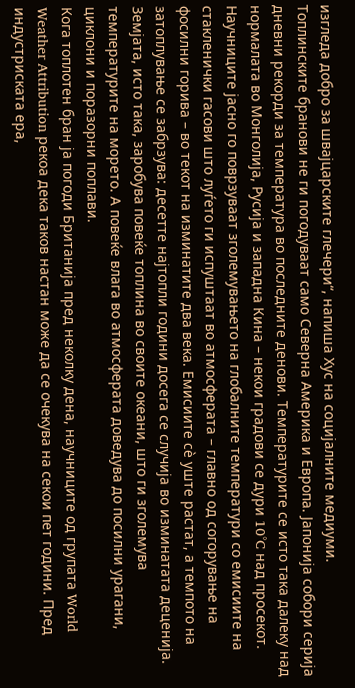изгледа добро за швајцарските глечери“, напиша Хус на социјалните медиуми.
Топлинските бранови не ги погодуваат само Северна Америка и Европа. Јапонија собори серија дневни рекорди за температура во последните денови. Температурите се исто така далеку над нормалата во Монголија, Русија и западна Кина – некои градови се дури 10°C над просекот.
Научниците јасно го поврзуваат зголемувањето на глобалните температури со емисиите на стакленички гасови што луѓето ги испуштаат во атмосферата – главно од согорување на фосилни горива – во текот на изминатите два века. Емисиите сè уште растат, а темпото на затоплување се забрзува: десетте најтопли години досега се случија во изминатата деценија. Земјата, исто така, заробува повеќе топлина во своите океани, што ги зголемува температурите на морето. А повеќе влага во атмосферата доведува до посилни урагани, циклони и поразорни поплави.
Кога топлотен бран ја погоди Британија пред неколку дена, научниците од групата World Weather Attribution рекоа дека таков настан може да се очекува на секои пет години. Пред индустриската ера,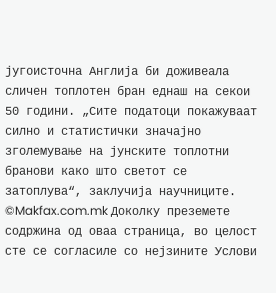југоисточна Англија би доживеала сличен топлотен бран еднаш на секои 50 години. „Сите податоци покажуваат силно и статистички значајно зголемување на јунските топлотни бранови како што светот се затоплува“, заклучија научниците.
©Makfax.com.mk Доколку преземете содржина од оваа страница, во целост сте се согласиле со нејзините Услови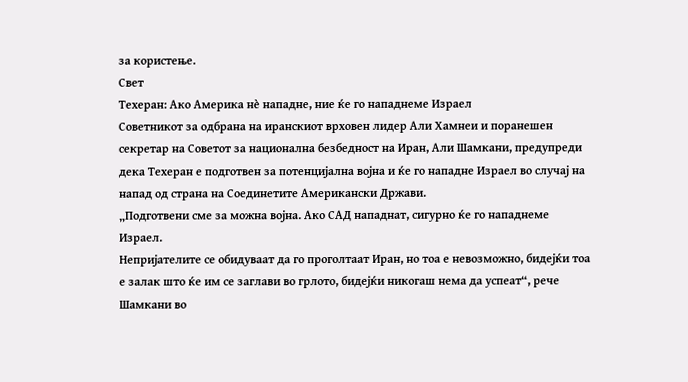за користење.
Свет
Техеран: Ако Америка нè нападне, ние ќе го нападнеме Израел
Советникот за одбрана на иранскиот врховен лидер Али Хамнеи и поранешен секретар на Советот за национална безбедност на Иран, Али Шамкани, предупреди дека Техеран е подготвен за потенцијална војна и ќе го нападне Израел во случај на напад од страна на Соединетите Американски Држави.
„Подготвени сме за можна војна. Ако САД нападнат, сигурно ќе го нападнеме Израел.
Непријателите се обидуваат да го проголтаат Иран, но тоа е невозможно, бидејќи тоа е залак што ќе им се заглави во грлото, бидејќи никогаш нема да успеат“, рече Шамкани во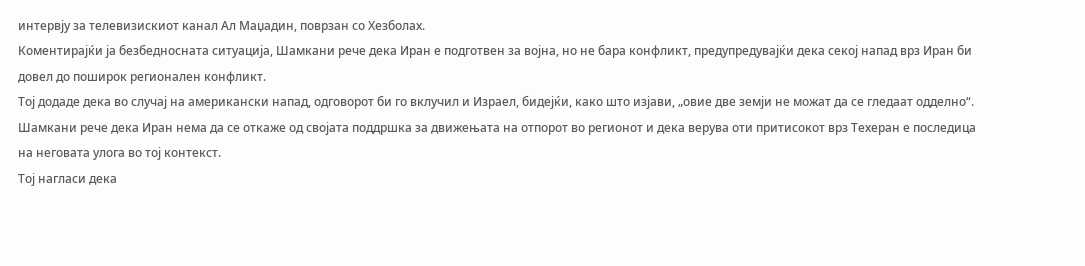интервју за телевизискиот канал Ал Маџадин, поврзан со Хезболах.
Коментирајќи ја безбедносната ситуација, Шамкани рече дека Иран е подготвен за војна, но не бара конфликт, предупредувајќи дека секој напад врз Иран би довел до поширок регионален конфликт.
Тој додаде дека во случај на американски напад, одговорот би го вклучил и Израел, бидејќи, како што изјави, „овие две земји не можат да се гледаат одделно“.
Шамкани рече дека Иран нема да се откаже од својата поддршка за движењата на отпорот во регионот и дека верува оти притисокот врз Техеран е последица на неговата улога во тој контекст.
Тој нагласи дека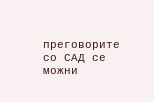преговорите со САД се можни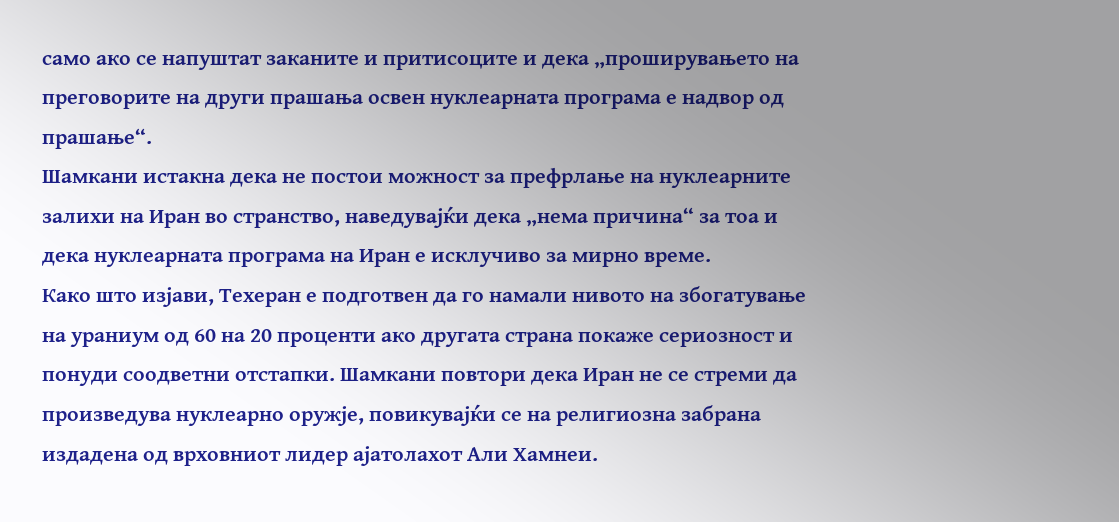само ако се напуштат заканите и притисоците и дека „проширувањето на преговорите на други прашања освен нуклеарната програма е надвор од прашање“.
Шамкани истакна дека не постои можност за префрлање на нуклеарните залихи на Иран во странство, наведувајќи дека „нема причина“ за тоа и дека нуклеарната програма на Иран е исклучиво за мирно време.
Како што изјави, Техеран е подготвен да го намали нивото на збогатување на ураниум од 60 на 20 проценти ако другата страна покаже сериозност и понуди соодветни отстапки. Шамкани повтори дека Иран не се стреми да произведува нуклеарно оружје, повикувајќи се на религиозна забрана издадена од врховниот лидер ајатолахот Али Хамнеи.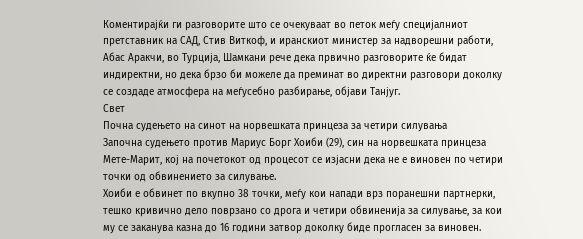Коментирајќи ги разговорите што се очекуваат во петок меѓу специјалниот претставник на САД, Стив Виткоф, и иранскиот министер за надворешни работи, Абас Аракчи, во Турција, Шамкани рече дека првично разговорите ќе бидат индиректни, но дека брзо би можеле да преминат во директни разговори доколку се создаде атмосфера на меѓусебно разбирање, објави Танјуг.
Свет
Почна судењето на синот на норвешката принцеза за четири силувања
Започна судењето против Мариус Борг Хоиби (29), син на норвешката принцеза Мете-Марит, кој на почетокот од процесот се изјасни дека не е виновен по четири точки од обвинението за силување.
Хоиби е обвинет по вкупно 38 точки, меѓу кои напади врз поранешни партнерки, тешко кривично дело поврзано со дрога и четири обвиненија за силување, за кои му се заканува казна до 16 години затвор доколку биде прогласен за виновен.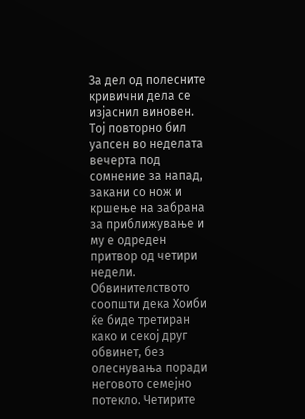За дел од полесните кривични дела се изјаснил виновен.
Тој повторно бил уапсен во неделата вечерта под сомнение за напад, закани со нож и кршење на забрана за приближување и му е одреден притвор од четири недели.
Обвинителството соопшти дека Хоиби ќе биде третиран како и секој друг обвинет, без олеснувања поради неговото семејно потекло. Четирите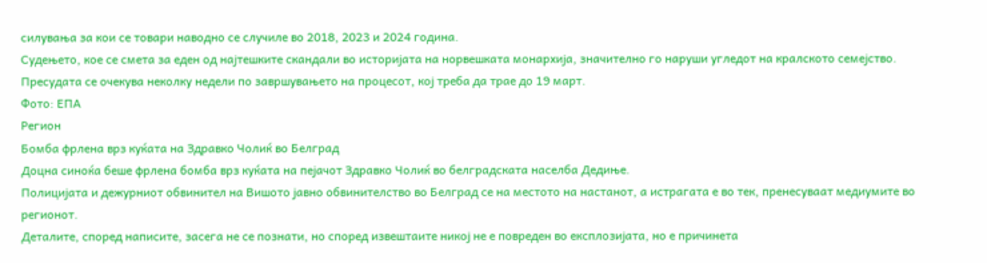силувања за кои се товари наводно се случиле во 2018, 2023 и 2024 година.
Судењето, кое се смета за еден од најтешките скандали во историјата на норвешката монархија, значително го наруши угледот на кралското семејство. Пресудата се очекува неколку недели по завршувањето на процесот, кој треба да трае до 19 март.
Фото: ЕПА
Регион
Бомба фрлена врз куќата на Здравко Чолиќ во Белград
Доцна синоќа беше фрлена бомба врз куќата на пејачот Здравко Чолиќ во белградската населба Дедиње.
Полицијата и дежурниот обвинител на Вишото јавно обвинителство во Белград се на местото на настанот, а истрагата е во тек, пренесуваат медиумите во регионот.
Деталите, според написите, засега не се познати, но според извештаите никој не е повреден во експлозијата, но е причинета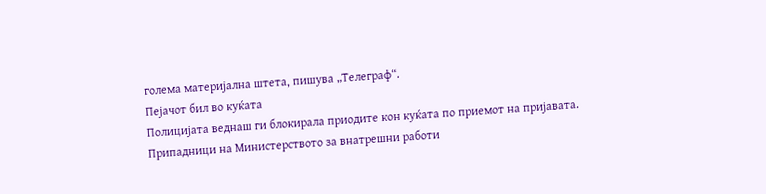голема материјална штета, пишува „Телеграф“.
Пејачот бил во куќата
Полицијата веднаш ги блокирала приодите кон куќата по приемот на пријавата.
Припадници на Министерството за внатрешни работи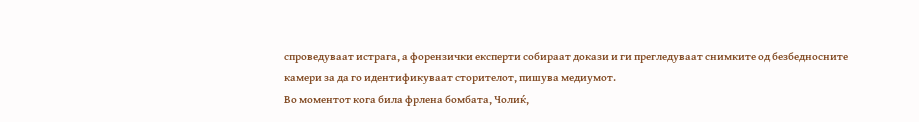спроведуваат истрага, а форензички експерти собираат докази и ги прегледуваат снимките од безбедносните камери за да го идентификуваат сторителот, пишува медиумот.
Во моментот кога била фрлена бомбата, Чолиќ,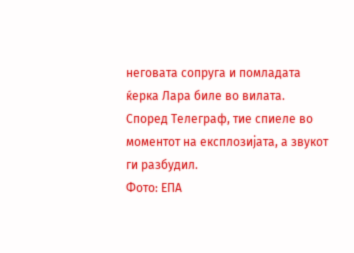неговата сопруга и помладата ќерка Лара биле во вилата.
Според Телеграф, тие спиеле во моментот на експлозијата, а звукот ги разбудил.
Фото: ЕПА